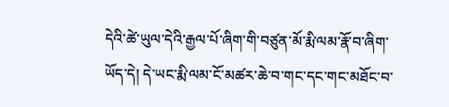དེའི་ཚེ་ཡུལ་དེའི་རྒྱལ་པོ་ཞིག་གི་བཙུན་མོ་རྨི་ལམ་རྣོ་བ་ཞིག་ཡོད་དེ། དེ་ཡང་རྨི་ལམ་ངོ་མཚར་ཆེ་བ་གང་དང་གང་མཐོང་བ་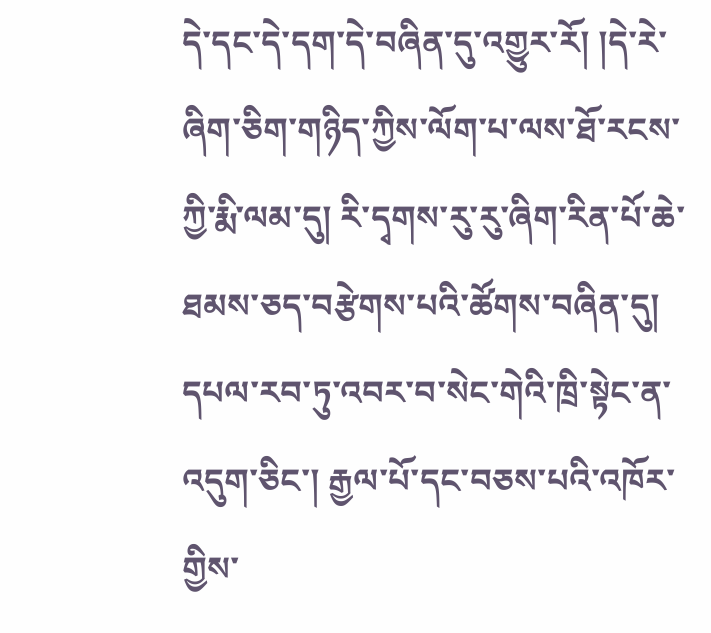དེ་དང་དེ་དག་དེ་བཞིན་དུ་འགྱུར་རོ། །དེ་རེ་ཞིག་ཅིག་གཉིད་ཀྱིས་ལོག་པ་ལས་ཐོ་རངས་ཀྱི་རྨི་ལམ་དུ། རི་དྭགས་རུ་རུ་ཞིག་རིན་པོ་ཆེ་ཐམས་ཅད་བརྩེགས་པའི་ཚོགས་བཞིན་དུ། དཔལ་རབ་ཏུ་འབར་བ་སེང་གེའི་ཁྲི་སྟེང་ན་འདུག་ཅིང་། རྒྱལ་པོ་དང་བཅས་པའི་འཁོར་གྱིས་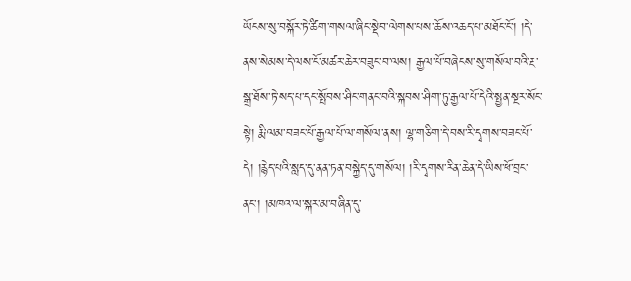ཡོངས་སུ་བསྐོར་ཏེ་ཚིག་གསལ་ཞིང་སྡེབ་ལེགས་པས་ཆོས་འཆད་པ་མཐོང་ངོ་། །དེ་ནས་སེམས་དེ་ལས་ངོ་མཚར་ཆེར་བཟུང་བ་ལས། རྒྱལ་པོ་བཞེངས་སུ་གསོལ་བའི་རྔ་སྒྲ་ཐོས་ཏེ་སད་པ་དང་སྤོབས་ཤིང་གནང་བའི་སྐབས་ཤིག་ཏུ་རྒྱལ་པོ་དེའི་སྤྱན་སྔར་སོང་སྟེ། རྨི་ལམ་བཟང་པོ་རྒྱལ་པོ་ལ་གསོལ་ནས། ལྷ་གཅིག་དེ་བས་རི་དྭགས་བཟང་པོ་དེ། །རྙེད་པའི་སླད་དུ་ནན་ཏན་བསྐྱེད་དུ་གསོལ། །རི་དྭགས་རིན་ཆེན་དེ་ཡིས་ཕོ་བྲང་ནང་། །མཁའ་ལ་སྐར་མ་བཞིན་དུ་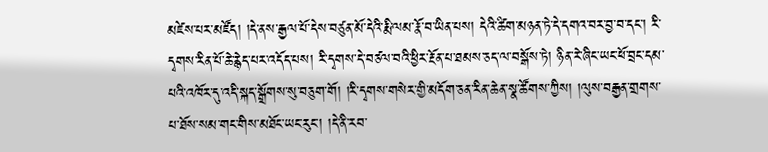མཛེས་པར་མཛོད། །དེ་ནས་རྒྱལ་པོ་དེས་བཙུན་མོ་དེའི་རྨི་ལམ་རྣོ་བ་ཡིན་པས། དེའི་ཚིག་མཉན་ཏེ་དེ་དགའ་བར་བྱ་བ་དང་། རི་དྭགས་རིན་པོ་ཆེ་རྙེད་པར་འདོད་པས། རི་དྭགས་དེ་བཙལ་བའི་ཕྱིར་རྔོན་པ་ཐམས་ཅད་ལ་བསྒོས་ཏེ། ཉིན་རེ་ཞིང་ཡང་ཕོ་བྲང་དམ་པའི་འཁོར་དུ་འདི་སྐད་སྒྲོགས་སུ་བཅུག་གོ། །རི་དྭགས་གསེར་གྱི་མདོག་ཅན་རིན་ཆེན་སྣ་ཚོགས་ཀྱིས། །ལུས་བརྒྱན་གྲགས་པ་ཐོས་སམ་གང་གིས་མཐོང་ཡང་རུང་། །དེ་ནི་རབ་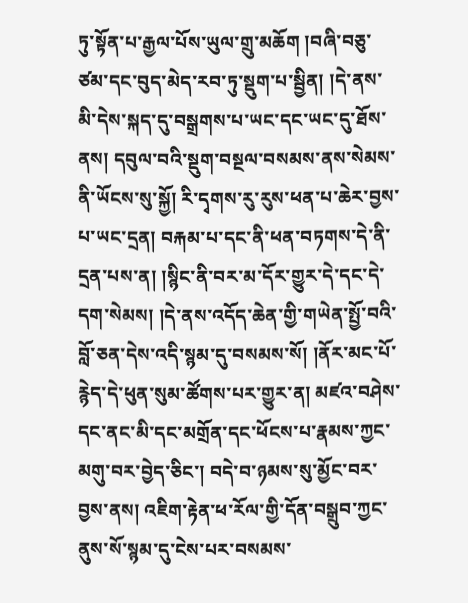ཏུ་སྟོན་པ་རྒྱལ་པོས་ཡུལ་གྲུ་མཆོག །བཞི་བཅུ་ཙམ་དང་བུད་མེད་རབ་ཏུ་སྡུག་པ་སྦྱིན། །དེ་ནས་མི་དེས་སྐད་དུ་བསྒྲགས་པ་ཡང་དང་ཡང་དུ་ཐོས་ནས། དབུལ་བའི་སྡུག་བསྔལ་བསམས་ནས་སེམས་ནི་ཡོངས་སུ་སྐྱོ། རི་དྭགས་རུ་རུས་ཕན་པ་ཆེར་བྱས་པ་ཡང་དྲན། བརྐམ་པ་དང་ནི་ཕན་བཏགས་དེ་ནི་དྲན་པས་ན། །སྙིང་ནི་བར་མ་དོར་གྱུར་དེ་དང་དེ་དག་སེམས། །དེ་ནས་འདོད་ཆེན་གྱི་གཡེན་སྤྱོ་བའི་བློ་ཅན་དེས་འདི་སྙམ་དུ་བསམས་སོ། །ནོར་མང་པོ་རྙེད་དེ་ཕུན་སུམ་ཚོགས་པར་གྱུར་ན། མཛའ་བཤེས་དང་ནང་མི་དང་མགྲོན་དང་ཕོངས་པ་རྣམས་ཀྱང་མགུ་བར་བྱེད་ཅིང་། བདེ་བ་ཉམས་སུ་མྱོང་བར་བྱས་ནས། འཇིག་རྟེན་ཕ་རོལ་གྱི་དོན་བསྒྲུབ་ཀྱང་ནུས་སོ་སྙམ་དུ་ངེས་པར་བསམས་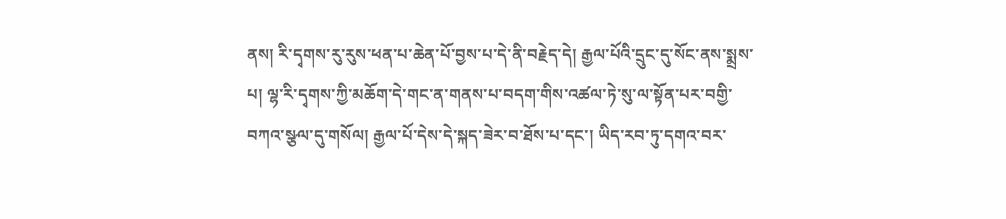ནས། རི་དྭགས་རུ་རུས་ཕན་པ་ཆེན་པོ་བྱས་པ་དེ་ནི་བརྗེད་དེ། རྒྱལ་པོའི་དྲུང་དུ་སོང་ནས་སྨྲས་པ། ལྷ་རི་དྭགས་ཀྱི་མཆོག་དེ་གང་ན་གནས་པ་བདག་གིས་འཚལ་ཏེ་སུ་ལ་སྟོན་པར་བགྱི་བཀའ་སྩལ་དུ་གསོལ། རྒྱལ་པོ་དེས་དེ་སྐད་ཟེར་བ་ཐོས་པ་དང་། ཡིད་རབ་ཏུ་དགའ་བར་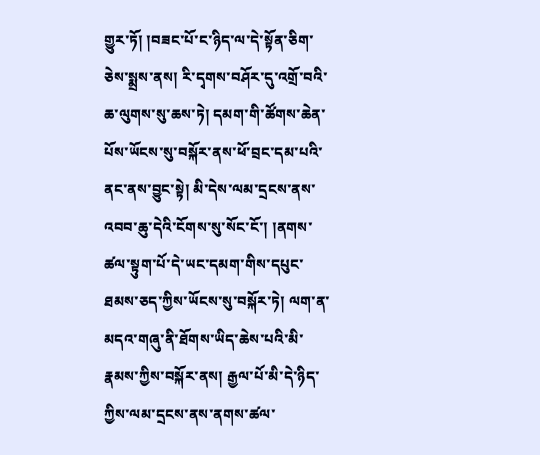གྱུར་ཏོ། །བཟང་པོ་ང་ཉིད་ལ་དེ་སྟོན་ཅིག་ཅེས་སྨྲས་ནས། རི་དྭགས་བཤོར་དུ་འགྲོ་བའི་ཆ་ལུགས་སུ་ཆས་ཏེ། དམག་གི་ཚོགས་ཆེན་པོས་ཡོངས་སུ་བསྐོར་ནས་ཕོ་བྲང་དམ་པའི་ནང་ནས་བྱུང་སྟེ། མི་དེས་ལམ་དྲངས་ནས་འབབ་ཆུ་དེའི་ངོགས་སུ་སོང་ངོ་། །ནགས་ཚལ་སྟུག་པོ་དེ་ཡང་དམག་གིས་དཔུང་ཐམས་ཅད་ཀྱིས་ཡོངས་སུ་བསྐོར་ཏེ། ལག་ན་མདའ་གཞུ་ནི་ཐོགས་ཡིད་ཆེས་པའི་མི་རྣམས་ཀྱིས་བསྐོར་ནས། རྒྱལ་པོ་མི་དེ་ཉིད་ཀྱིས་ལམ་དྲངས་ནས་ནགས་ཚལ་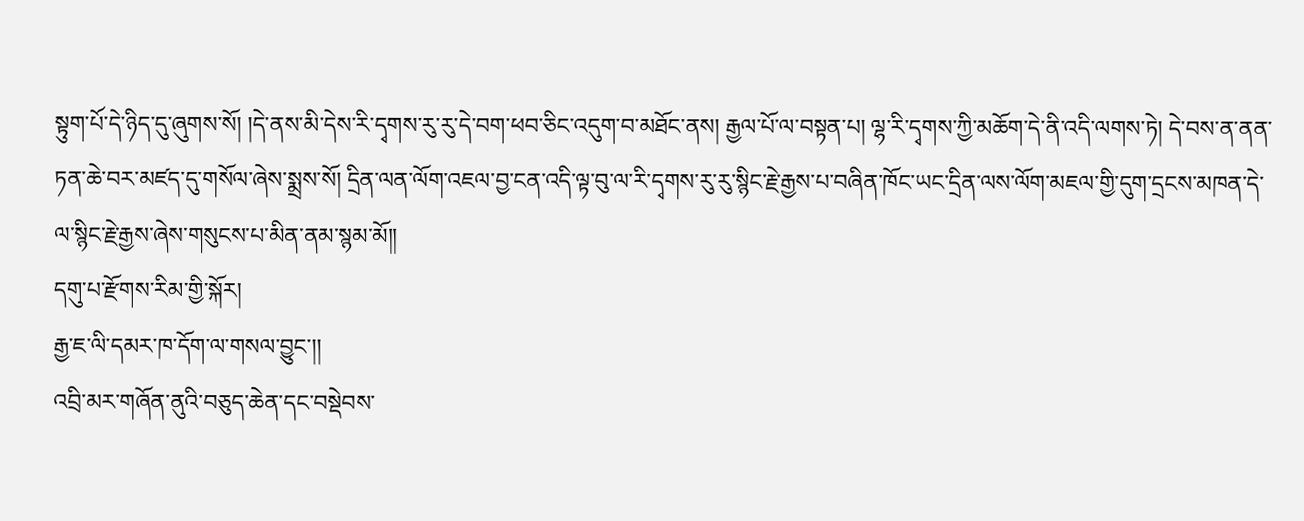སྟུག་པོ་དེ་ཉིད་དུ་ཞུགས་སོ། །དེ་ནས་མི་དེས་རི་དྭགས་རུ་རུ་དེ་བག་ཕབ་ཅིང་འདུག་བ་མཐོང་ནས། རྒྱལ་པོ་ལ་བསྟན་པ། ལྷ་རི་དྭགས་ཀྱི་མཆོག་དེ་ནི་འདི་ལགས་ཏེ། དེ་བས་ན་ནན་ཏན་ཆེ་བར་མཛད་དུ་གསོལ་ཞེས་སྨྲས་སོ། དྲིན་ལན་ལོག་འཇལ་བྱ་ངན་འདི་ལྟ་བུ་ལ་རི་དྭགས་རུ་རུ་སྙིང་རྗེ་རྒྱས་པ་བཞིན་ཁོང་ཡང་དྲིན་ལས་ལོག་མཇལ་གྱི་དུག་དྲངས་མཁན་དེ་ལ་སྙིང་རྗེ་རྒྱས་ཞེས་གསུངས་པ་མིན་ནམ་སྙམ་མོ།།
དགུ་པ་རྫོགས་རིམ་གྱི་སྐོར།
རྒྱ་ཇ་ལི་དམར་ཁ་དོག་ལ་གསལ་བྱུང་།།
འབྲི་མར་གཞོན་ནུའི་བཅུད་ཆེན་དང་བསྡེབས་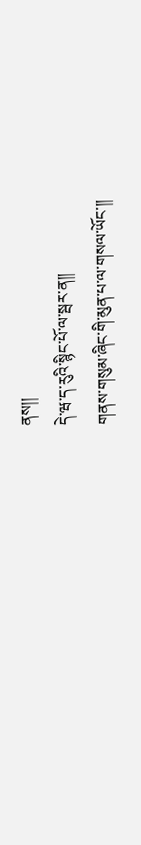ནས།།
དེ་ཝ་ད་རུའི་སྙིང་པོ་ལ་སྦར་ན།།
གནས་གསུམ་ཞིང་གི་མུན་པ་ལ་གསལ་ཡོང་།།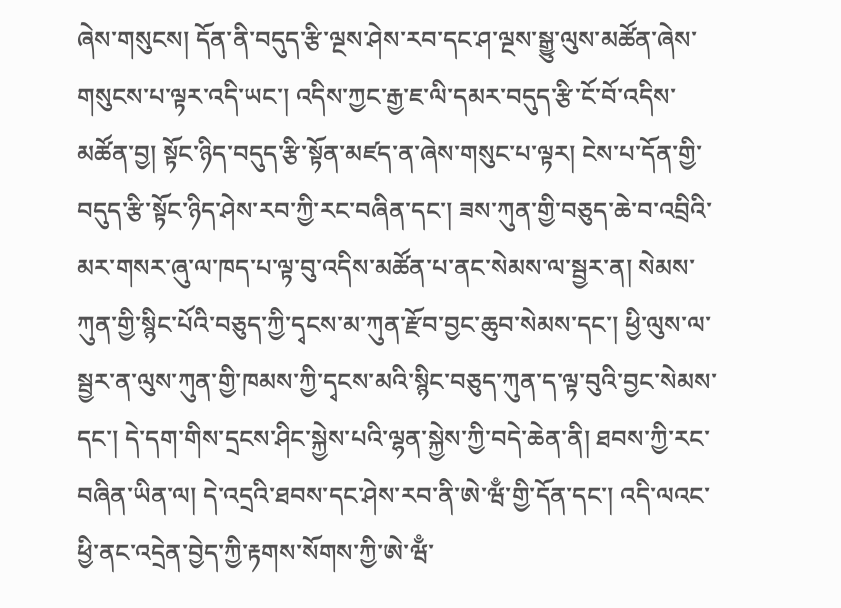ཞེས་གསུངས། དོན་ནི་བདུད་རྩི་ལྔས་ཤེས་རབ་དང་ཤ་ལྔས་སྒྱུ་ལུས་མཚོན་ཞེས་གསུངས་པ་ལྟར་འདི་ཡང་། འདིས་ཀྱང་རྒྱ་ཇ་ལི་དམར་བདུད་རྩི་ངོ་བོ་འདིས་མཚོན་བྱ། སྟོང་ཉིད་བདུད་རྩི་སྟོན་མཛད་ན་ཞེས་གསུང་པ་ལྟར། ངེས་པ་དོན་གྱི་བདུད་རྩི་སྟོང་ཉིད་ཤེས་རབ་ཀྱི་རང་བཞིན་དང་། ཟས་ཀུན་གྱི་བཅུད་ཆེ་བ་འབྲིའི་མར་གསར་ཞུ་ལ་ཁད་པ་ལྟ་བུ་འདིས་མཚོན་པ་ནང་སེམས་ལ་སྦྱར་ན། སེམས་ཀུན་གྱི་སྙིང་པོའི་བཅུད་ཀྱི་དྭངས་མ་ཀུན་རྫོབ་བྱང་ཆུབ་སེམས་དང་། ཕྱི་ལུས་ལ་སྦྱར་ན་ལུས་ཀུན་གྱི་ཁམས་ཀྱི་དྭངས་མའི་སྙིང་བཅུད་ཀུན་ད་ལྟ་བུའི་བྱང་སེམས་དང་། དེ་དག་གིས་དྲངས་ཤིང་སྐྱེས་པའི་ལྷན་སྐྱེས་ཀྱི་བདེ་ཆེན་ནི། ཐབས་ཀྱི་རང་བཞིན་ཡིན་ལ། དེ་འདྲའི་ཐབས་དང་ཤེས་རབ་ནི་ཨེ་ཝྃ་གྱི་དོན་དང་། འདི་ལའང་ཕྱི་ནང་འདྲེན་བྱེད་ཀྱི་རྟགས་སོགས་ཀྱི་ཨེ་ཝྃ་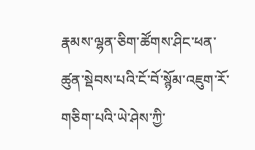རྣམས་ལྷན་ཅིག་ཚོགས་ཤིང་ཕན་ཚུན་སྡེབས་པའི་ངོ་བོ་སྙོམ་འཇུག་རོ་གཅིག་པའི་ཡེ་ཤེས་ཀྱི་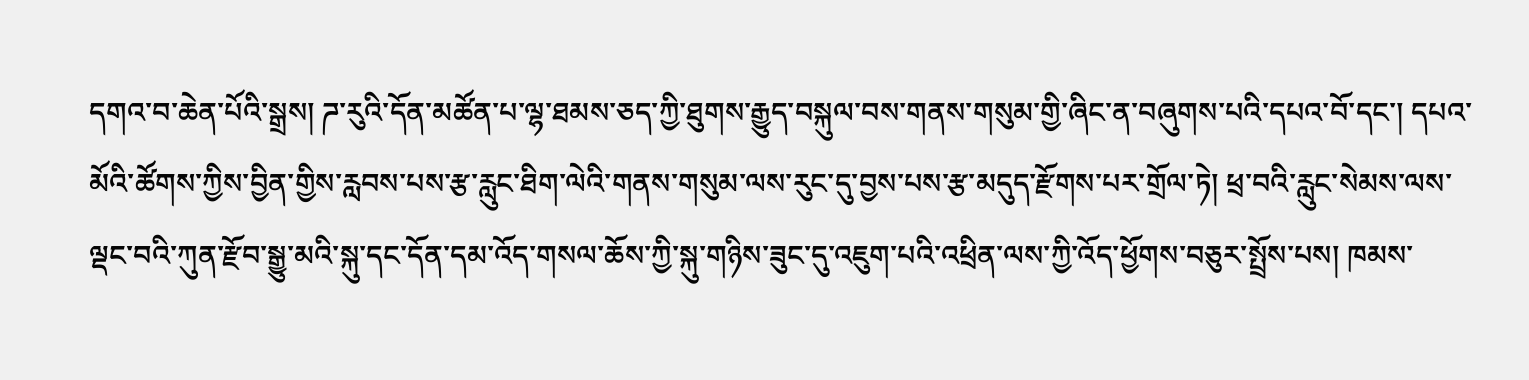དགའ་བ་ཆེན་པོའི་སྒྲས། ཌ་རུའི་དོན་མཚོན་པ་ལྷ་ཐམས་ཅད་ཀྱི་ཐུགས་རྒྱུད་བསྐུལ་བས་གནས་གསུམ་གྱི་ཞིང་ན་བཞུགས་པའི་དཔའ་བོ་དང་། དཔའ་མོའི་ཚོགས་ཀྱིས་བྱིན་གྱིས་རླབས་པས་རྩ་རླུང་ཐིག་ལེའི་གནས་གསུམ་ལས་རུང་དུ་བྱས་པས་རྩ་མདུད་རྫོགས་པར་གྲོལ་ཏེ། ཕྲ་བའི་རླུང་སེམས་ལས་ལྡང་བའི་ཀུན་རྫོབ་སྒྱུ་མའི་སྐུ་དང་དོན་དམ་འོད་གསལ་ཆོས་ཀྱི་སྐུ་གཉིས་ཟུང་དུ་འཇུག་པའི་འཕྲིན་ལས་ཀྱི་འོད་ཕྱོགས་བཅུར་སྤྲོས་པས། ཁམས་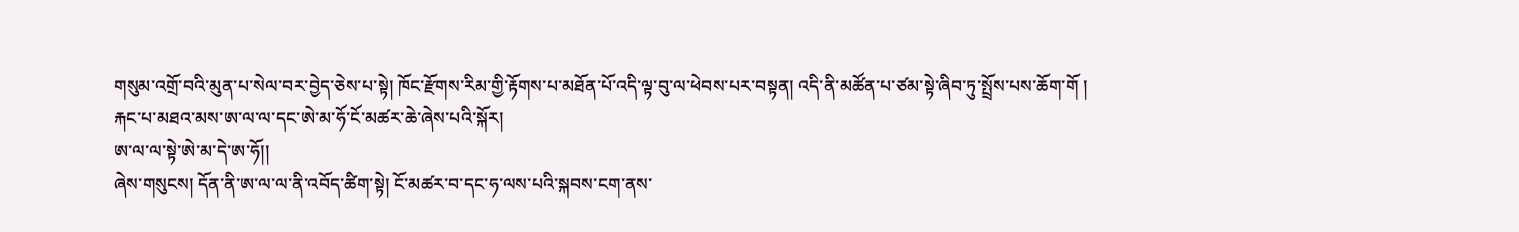གསུམ་འགྲོ་བའི་མུན་པ་སེལ་བར་བྱེད་ཅེས་པ་སྟེ། ཁོང་རྫོགས་རིམ་གྱི་རྟོགས་པ་མཐོན་པོ་འདི་ལྟ་བུ་ལ་ཕེབས་པར་བསྟན། འདི་ནི་མཚོན་པ་ཙམ་སྟེ་ཞིབ་ཏུ་སྤྲོས་པས་ཆོག་གོ །
རྐང་པ་མཐའ་མས་ཨ་ལ་ལ་དང་ཨེ་མ་ཧོ་ངོ་མཚར་ཆེ་ཞེས་པའི་སྐོར།
ཨ་ལ་ལ་སྟེ་ཨེ་མ་དེ་ཨ་ཧོ།།
ཞེས་གསུངས། དོན་ནི་ཨ་ལ་ལ་ནི་འབོད་ཚིག་སྟེ། ངོ་མཚར་བ་དང་ཧ་ལས་པའི་སྐབས་ངག་ནས་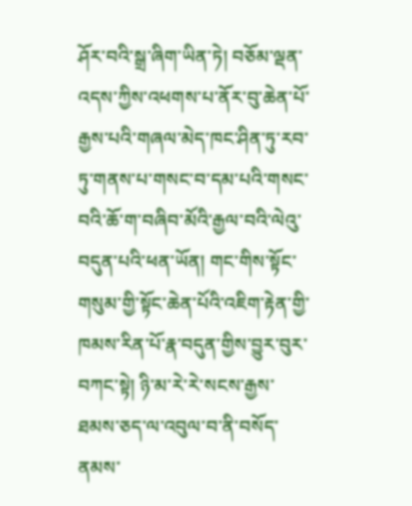ཤོར་བའི་སྒྲ་ཞིག་ཡིན་ཏེ། བཅོམ་ལྡན་འདས་ཀྱིས་འཕགས་པ་ནོར་བུ་ཆེན་པོ་རྒྱས་པའི་གཞལ་མེད་ཁང་ཤིན་ཏུ་རབ་ཏུ་གནས་པ་གསང་བ་དམ་པའི་གསང་བའི་ཆོ་ག་བཞིབ་མོའི་རྒྱལ་བའི་ལེའུ་བདུན་པའི་ཕན་ཡོན། གང་གིས་སྟོང་གསུམ་གྱི་སྟོང་ཆེན་པོའི་འཇིག་རྟེན་གྱི་ཁམས་རིན་པོ་རྣ་བདུན་གྱིས་བྱུར་བུར་བཀང་སྟེ། ཉི་མ་རེ་རེ་སངས་རྒྱས་ཐམས་ཅད་ལ་འབུལ་བ་ནི་བསོད་ནམས་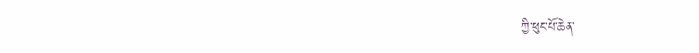ཀྱི་ཕུང་པོ་ཆེན་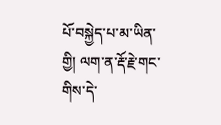པོ་བསྐྱེད་པ་མ་ཡིན་གྱི། ལག་ན་རྡོ་རྗེ་གང་གིས་དེ་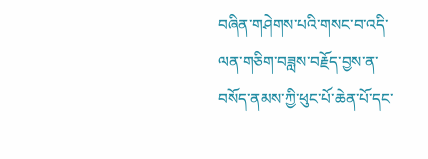བཞིན་གཤེགས་པའི་གསང་བ་འདི་ལན་གཅིག་བཟླས་བརྗོད་བྱས་ན་བསོད་ནམས་ཀྱི་ཕུང་པོ་ཆེན་པོ་དང་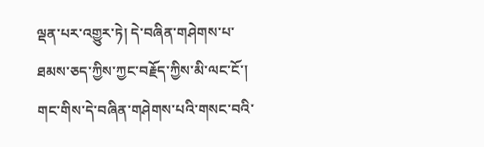ལྡན་པར་འགྱུར་ཏེ། དེ་བཞིན་གཤེགས་པ་ཐམས་ཅད་ཀྱིས་ཀྱང་བརྗོད་ཀྱིས་མི་ལང་ངོ་། གང་གིས་དེ་བཞིན་གཤེགས་པའི་གསང་བའི་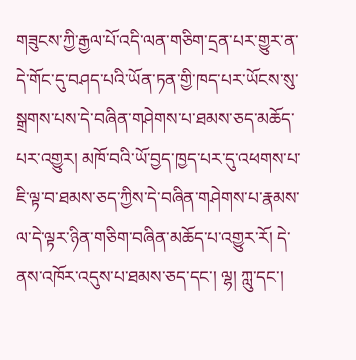གཟུངས་ཀྱི་རྒྱལ་པོ་འདི་ལན་གཅིག་དྲན་པར་གྱུར་ན་དེ་གོང་དུ་བཤད་པའི་ཡོན་ཏན་གྱི་ཁད་པར་ཡོངས་སུ་སྒྲགས་པས་དེ་བཞིན་གཤེགས་པ་ཐམས་ཅད་མཆོད་པར་འགྱུར། མཁོ་བའི་ཡོ་བྱད་ཁྱད་པར་དུ་འཕགས་པ་ཇི་ལྟ་བ་ཐམས་ཅད་ཀྱིས་དེ་བཞིན་གཤེགས་པ་རྣམས་ལ་དེ་ལྟར་ཉིན་གཅིག་བཞིན་མཆོད་པ་འགྱུར་རོ། དེ་ནས་འཁོར་འདུས་པ་ཐམས་ཅད་དང་། ལྷ། ཀླུ་དང་།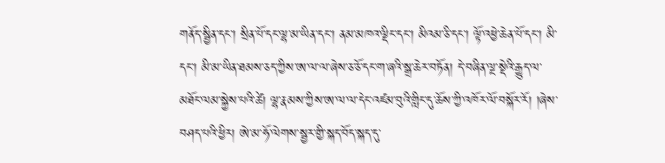གནོད་སྦྱིན་དང་། སྲིན་པོ་དང་ལྷ་མ་ཡིན་དང་། ནམ་མཁའ་ལྡིང་དང་། མིའམ་ཅི་དང་། ལྟོ་འཕྱེ་ཆེན་པོ་དང་། མི་དང་། མི་མ་ཡིན་ཐམས་ཅད་ཀྱིས་ཨ་ལ་ལ་ཞེས་ཅ་ཅོ་དང་ག་ཞའི་སྒྲ་ཆེར་བཏོན། དེ་བཞིན་ལྔ་སྡེའི་རྒྱུད་ལ་མཐོང་ལམ་སྐྱེས་པའི་ཚེ། ལྷ་རྣམས་ཀྱིས་ཨ་ལ་ལ་དེང་འཛམ་བུའི་གླིང་དུ་ཆོས་ཀྱི་འཁོར་ལོ་བསྐོར་རོ། །ཞེས་བཤད་པའི་ཕྱིར། ཨེ་མ་ཧོ་ལེགས་སྦྱར་གྱི་སྐད་བོད་སྐད་དུ་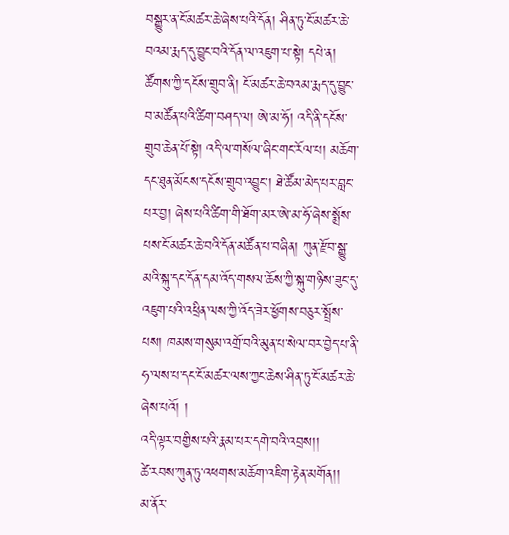བསྒྱུར་ན་ངོ་མཚར་ཆེ་ཞེས་པའི་དོན། ཤིན་ཏུ་ངོ་མཚར་ཆེ་བའམ་རྨད་དུ་བྱུང་བའི་དོན་ལ་འཇུག་པ་སྟེ། དཔེ་ན། ཚོགས་ཀྱི་དངོས་གྲུབ་ནི། ངོ་མཚར་ཆེ་བའམ་རྨད་དུ་བྱུང་བ་མཚོན་པའི་ཚིག་བཤད་ལ། ཨེ་མ་ཧོ། འདི་ནི་དངོས་གྲུབ་ཆེན་པོ་སྟེ། འདི་ལ་གསོལ་ཞིང་གང་རོལ་པ། མཆོག་དང་ཐུན་མོངས་དངོས་གྲུབ་འབྱུང་། ཐེ་ཚོམ་མེད་པར་བླང་པར་བྱ། ཞེས་པའི་ཚིག་གི་ཐོག་མར་ཨེ་མ་ཧོ་ཞེས་སྨྲོས་པས་ངོ་མཚར་ཆེ་བའི་དོན་མཚོན་པ་བཞིན། ཀུན་རྫོབ་སྒྱུ་མའི་སྐུ་དང་དོན་དམ་འོད་གསལ་ཆོས་ཀྱི་སྐུ་གཉིས་ཟུང་དུ་འཇུག་པའི་འཕྲིན་ལས་ཀྱི་འོད་ཟེར་ཕྱོགས་བཅུར་སྤྲོས་པས། ཁམས་གསུམ་འགྲོ་བའི་མུན་པ་སེལ་བར་བྱེད་པ་ནི་ཧ་ལས་པ་དང་ངོ་མཚར་ལས་ཀྱང་ཆེས་ཤིན་ཏུ་ངོ་མཚར་ཆེ་ཞེས་པའོ། །
འདི་ལྟར་བགྱིས་པའི་རྣམ་པར་དགེ་བའི་འབྲས།།
ཚེ་རབས་ཀུན་ཏུ་འཕགས་མཆོག་འཇིག་རྟེན་མགོན།།
མ་ནོར་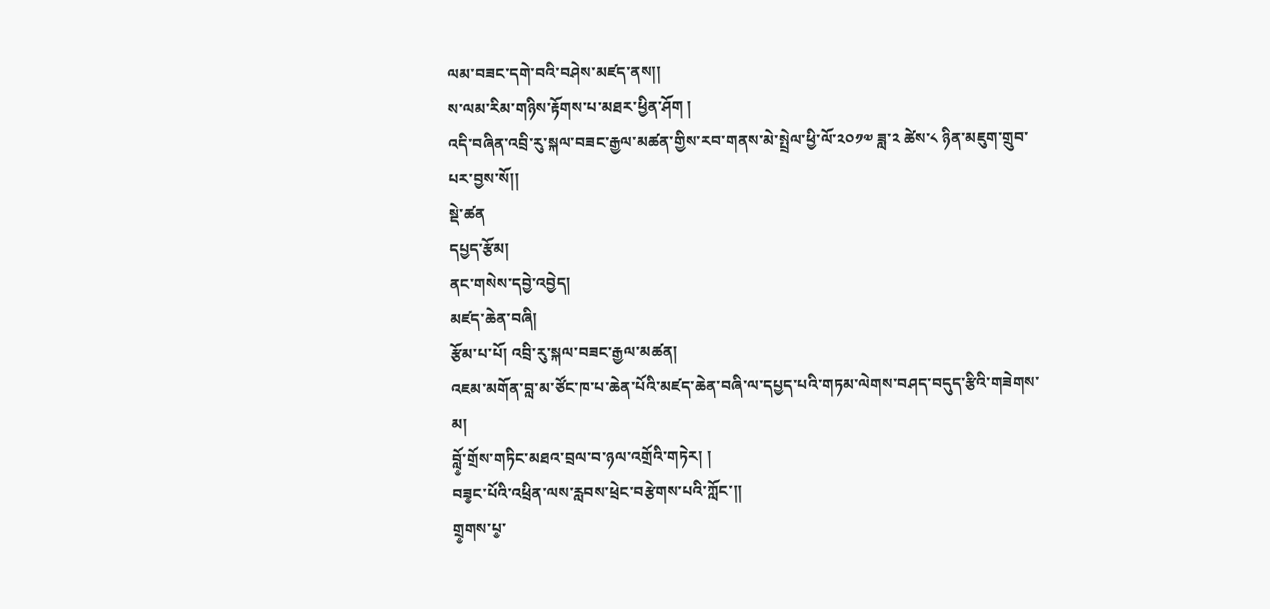ལམ་བཟང་དགེ་བའི་བཤེས་མཛད་ནས།།
ས་ལམ་རིམ་གཉིས་རྟོགས་པ་མཐར་ཕྱིན་ཤོག །
འདི་བཞིན་འབྲི་རུ་སྐལ་བཟང་རྒྱལ་མཚན་གྱིས་རབ་གནས་མེ་སྤྲེལ་ཕྱི་ལོ་༢༠༡༧ ཟླ་༢ ཚེས་༨ ཉིན་མཇུག་གྲུབ་པར་བྱས་སོ།།
སྡེ་ཚན
དཔྱད་རྩོམ།
ནང་གསེས་དབྱེ་འབྱེད།
མཛད་ཆེན་བཞི།
རྩོམ་པ་པོ། འབྲི་རུ་སྐལ་བཟང་རྒྱལ་མཚན།
འཇམ་མགོན་བླ་མ་ཙོང་ཁ་པ་ཆེན་པོའི་མཛད་ཆེན་བཞི་ལ་དཔྱད་པའི་གཏམ་ལེགས་བཤད་བདུད་རྩིའི་གཟེགས་མ།
བློ༵་གྲོས་གཏིང་མཐའ་བྲལ་བ་ཉལ་འགྲོའི་གཏེར། །
བཟ༵ང་པོའི་འཕྲིན་ལས་རླབས་ཕྲེང་བརྩེགས་པའི་ཀློང་།།
གྲ༵གས་པ༵་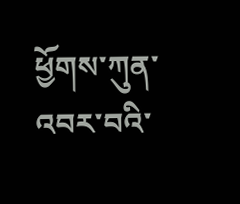ཕྱོགས་ཀུན་འབར་བའི་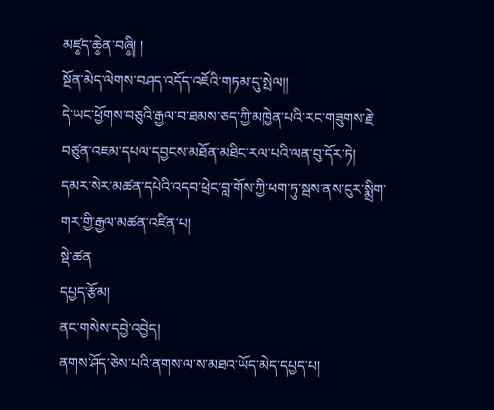མཛ༵ད་ཆེ༵ན་བཞི༵། །
སྔོན་མེད་ལེགས་བཤད་འདོད་འཇོའི་གཏམ་དུ་སྤེལ།།
དེ་ཡང་ཕྱོགས་བཅུའི་རྒྱལ་བ་ཐམས་ཅད་ཀྱི་མཁྱེན་པའི་རང་གཟུགས་རྗེ་བཙུན་འཇམ་དཔལ་དབྱངས་མཐོན་མཐིང་རལ་པའི་ལན་བུ་དོར་ཏེ། དམར་སེར་མཚན་དཔེའི་འདབ་ཕྲེང་བླ་གོས་ཀྱི་ཕག་ཏུ་སྦས་ནས་ངུར་སྨྲིག་གར་གྱི་རྒྱལ་མཚན་འཛིན་པ།
སྡེ་ཚན
དཔྱད་རྩོམ།
ནང་གསེས་དབྱེ་འབྱེད།
ནགས་ཤོད་ཅེས་པའི་ནགས་ལ་ས་མཐའ་ཡོད་མེད་དཔྱད་པ།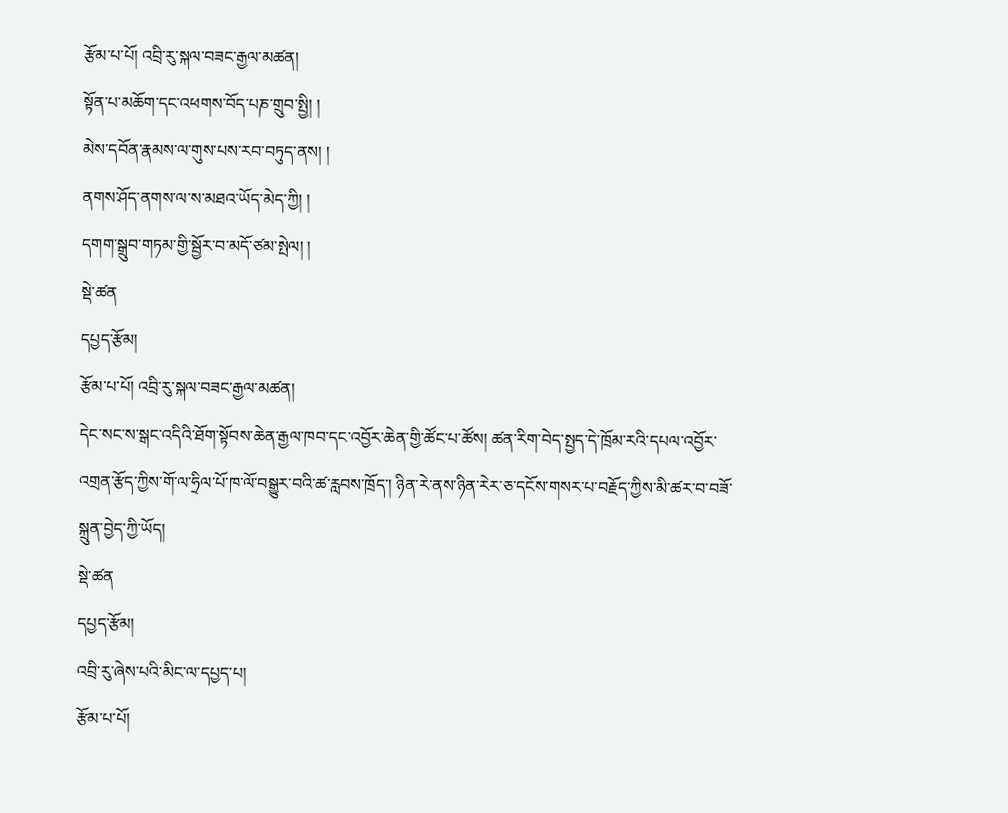རྩོམ་པ་པོ། འབྲི་རུ་སྐལ་བཟང་རྒྱལ་མཚན།
སྟོན་པ་མཆོག་དང་འཕགས་བོད་པཎ་གྲུབ་སྤྱི། །
མེས་དབོན་རྣམས་ལ་གུས་པས་རབ་བཏུད་ནས། །
ནགས་ཤོད་ནགས་ལ་ས་མཐའ་ཡོད་མེད་ཀྱི། །
དགག་སྒྲུབ་གཏམ་གྱི་སྦྱོར་བ་མདོ་ཙམ་སྤེལ། །
སྡེ་ཚན
དཔྱད་རྩོམ།
རྩོམ་པ་པོ། འབྲི་རུ་སྐལ་བཟང་རྒྱལ་མཚན།
དེང་སང་ས་སྒང་འདིའི་ཐོག་སྟོབས་ཆེན་རྒྱལ་ཁབ་དང་འབྱོར་ཆེན་གྱི་ཚོང་པ་ཚོས། ཚན་རིག་བེད་སྤྱད་དེ་ཁྲོམ་རའི་དཔལ་འབྱོར་འགྲན་རྩོད་ཀྱིས་གོ་ལ་ཧྲིལ་པོ་ཁ་ལོ་བསྒྱུར་བའི་ཚ་རླབས་ཁྲོད་། ཉིན་རེ་ནས་ཉིན་རེར་ཅ་དངོས་གསར་པ་བརྗོད་ཀྱིས་མི་ཚར་བ་བཟོ་སྐྲུན་བྱེད་ཀྱི་ཡོད།
སྡེ་ཚན
དཔྱད་རྩོམ།
འབྲི་རུ་ཞེས་པའི་མིང་ལ་དཔྱད་པ།
རྩོམ་པ་པོ།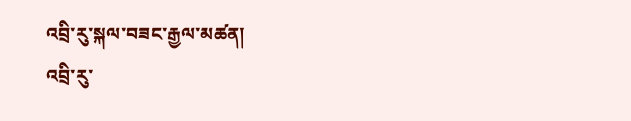འབྲི་རུ་སྐལ་བཟང་རྒྱལ་མཚན།
འབྲི་རུ་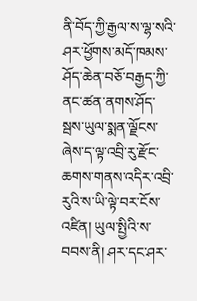ནི་བོད་ཀྱི་རྒྱལ་ས་ལྷ་སའི་ཤར་ཕྱོགས་མདོ་ཁམས་ཤོད་ཆེན་བཅོ་བརྒྱད་ཀྱི་ནང་ཚན་ནགས་ཤོད་སྦས་ཡུལ་སྨན་ལྗོངས་ཞེས་ད་ལྟ་འབྲི་རུ་རྫོང་ཆགས་གནས་འདིར་འབྲི་རུའི་ས་ཡི་ལྟེ་བར་ངོས་འཛིན། ཡུལ་སྤྱིའི་ས་བབས་ནི། ཤར་དང་ཤར་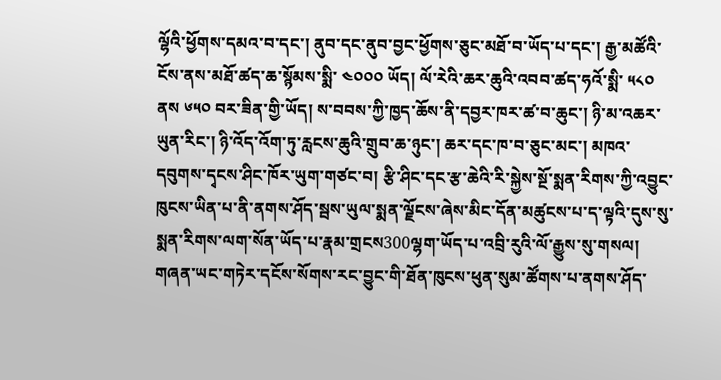ལྷོའི་ཕྱོགས་དམའ་བ་དང་། ནུབ་དང་ནུབ་བྱང་ཕྱོགས་ཅུང་མཐོ་བ་ཡོད་པ་དང་། རྒྱ་མཚོའི་ངོས་ནས་མཐོ་ཚད་ཆ་སྙོམས་སྨི་ ༤༠༠༠ ཡོད། ལོ་རེའི་ཆར་ཆུའི་འབབ་ཚད་ཧའོ་སྨི་ ༥༨༠ ནས ༦༥༠ བར་ཟིན་གྱི་ཡོད། ས་བབས་ཀྱི་ཁྱད་ཆོས་ནི་དབྱར་ཁར་ཚ་བ་ཆུང་། ཉི་མ་འཆར་ཡུན་རིང་། ཉི་འོད་འོག་ཏུ་རླངས་ཆུའི་གྲུབ་ཆ་ཉུང་། ཆར་དང་ཁ་བ་ཅུང་མང་། མཁའ་དབུགས་དྭངས་ཤིང་ཁོར་ཡུག་གཙང་བ། རྩི་ཤིང་དང་རྩ་ཆེའི་རི་སྐྱེས་སྔོ་སྨན་རིགས་ཀྱི་འབྱུང་ཁུངས་ཡིན་པ་ནི་ནགས་ཤོད་སྦས་ཡུལ་སྨན་ལྗོངས་ཞེས་མིང་དོན་མཚུངས་པ་ད་ལྟའི་དུས་སུ་སྨན་རིགས་ལག་སོན་ཡོད་པ་རྣམ་གྲངས300ལྷག་ཡོད་པ་འབྲི་རུའི་ལོ་རྒྱུས་སུ་གསལ། གཞན་ཡང་གཏེར་དངོས་སོགས་རང་བྱུང་གི་ཐོན་ཁུངས་ཕུན་སུམ་ཚོགས་པ་ནགས་ཤོད་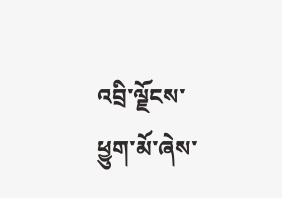འབྲི་ལྗོངས་ཕྱུག་མོ་ཞེས་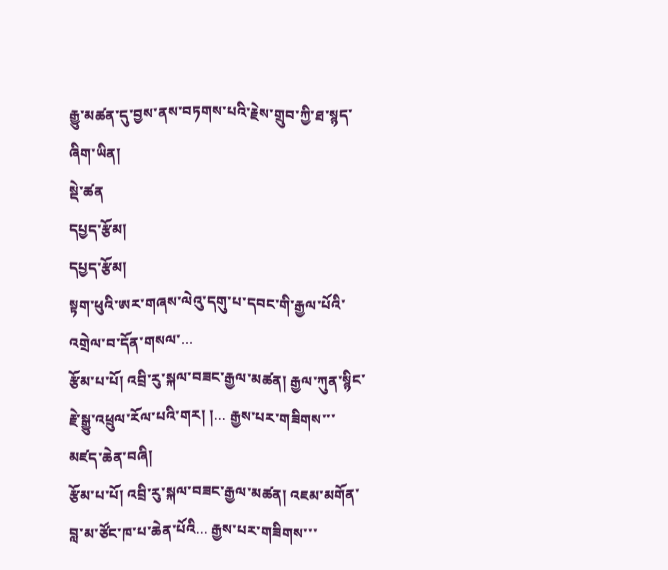རྒྱུ་མཚན་དུ་བྱས་ནས་བཏགས་པའི་རྗེས་གྲུབ་ཀྱི་ཐ་སྙད་ཞིག་ཡིན།
སྡེ་ཚན
དཔྱད་རྩོམ།
དཔྱད་རྩོམ།
སྟག་ཕུའི་ཨར་གཞས་ལེའུ་དགུ་པ་དབང་གི་རྒྱལ་པོའི་འགྲེལ་བ་དོན་གསལ་…
རྩོམ་པ་པོ། འབྲི་རུ་སྐལ་བཟང་རྒྱལ་མཚན། རྒྱལ་ཀུན་སྙིང་རྗེ་སྒྱུ་འཕྲུལ་རོལ་པའི་གར། །... རྒྱས་པར་གཟིགས་་་
མཛད་ཆེན་བཞི།
རྩོམ་པ་པོ། འབྲི་རུ་སྐལ་བཟང་རྒྱལ་མཚན། འཇམ་མགོན་བླ་མ་ཙོང་ཁ་པ་ཆེན་པོའི... རྒྱས་པར་གཟིགས་་་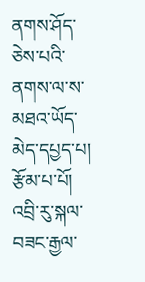ནགས་ཤོད་ཅེས་པའི་ནགས་ལ་ས་མཐའ་ཡོད་མེད་དཔྱད་པ།
རྩོམ་པ་པོ། འབྲི་རུ་སྐལ་བཟང་རྒྱལ་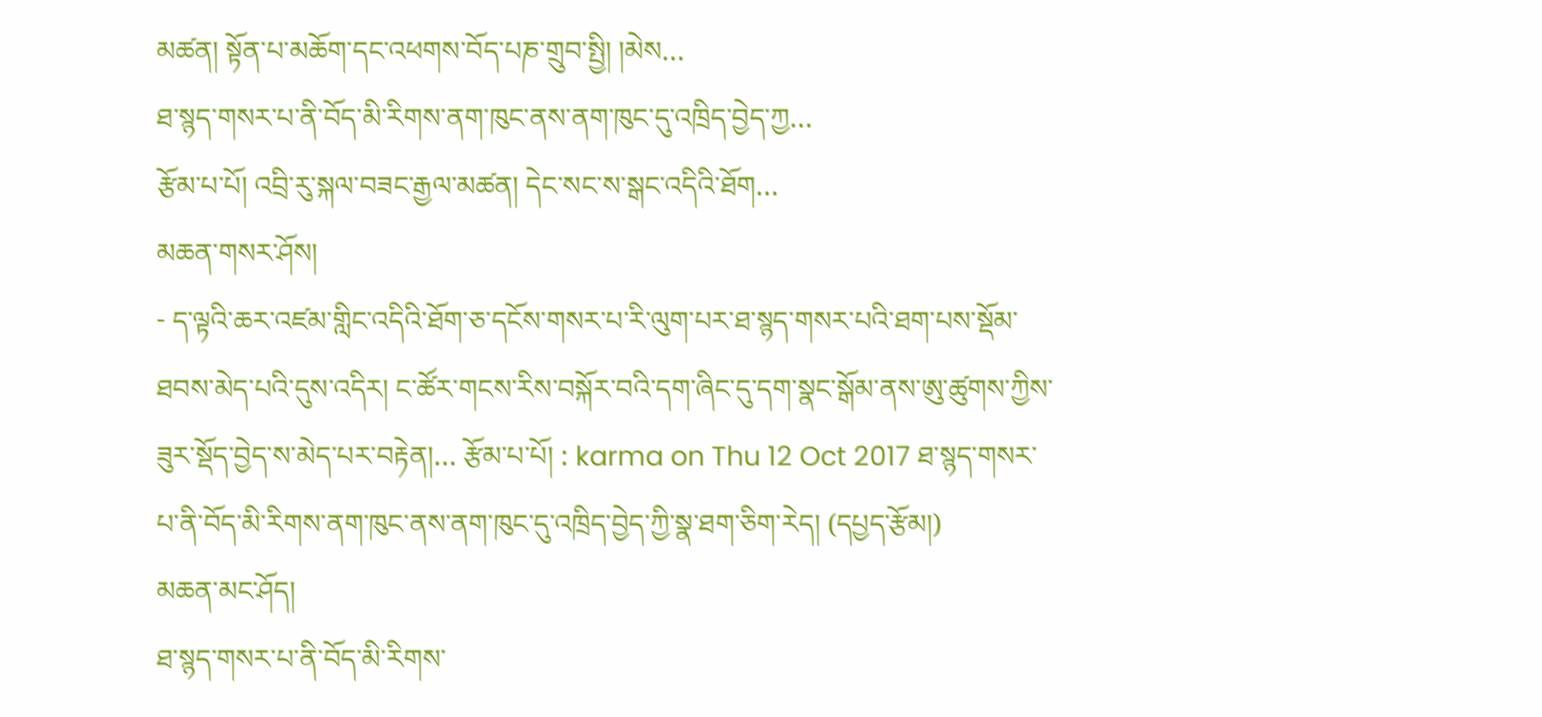མཚན། སྟོན་པ་མཆོག་དང་འཕགས་བོད་པཎ་གྲུབ་སྤྱི། །མེས…
ཐ་སྙད་གསར་པ་ནི་བོད་མི་རིགས་ནག་ཁུང་ནས་ནག་ཁུང་དུ་འཁྲིད་བྱེད་ཀྱ…
རྩོམ་པ་པོ། འབྲི་རུ་སྐལ་བཟང་རྒྱལ་མཚན། དེང་སང་ས་སྒང་འདིའི་ཐོག…
མཆན་གསར་ཤོས།
- ད་ལྟའི་ཆར་འཛམ་གླིང་འདིའི་ཐོག་ཅ་དངོས་གསར་པ་རི་ལུག་པར་ཐ་སྙད་གསར་པའི་ཐག་པས་སྡོམ་ཐབས་མེད་པའི་དུས་འདིར། ང་ཚོར་གངས་རིས་བསྐོར་བའི་དག་ཞིང་དུ་དག་སྣང་སྒོམ་ནས་ཨུ་ཚུགས་ཀྱིས་ཟུར་སྡོད་བྱེད་ས་མེད་པར་བརྟེན།… རྩོམ་པ་པོ། : karma on Thu 12 Oct 2017 ཐ་སྙད་གསར་པ་ནི་བོད་མི་རིགས་ནག་ཁུང་ནས་ནག་ཁུང་དུ་འཁྲིད་བྱེད་ཀྱི་སྣ་ཐག་ཅིག་རེད། (དཔྱད་རྩོམ།)
མཆན་མང་ཤོད།
ཐ་སྙད་གསར་པ་ནི་བོད་མི་རིགས་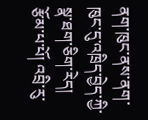ནག་ཁུང་ནས་ནག་ཁུང་དུ་འཁྲིད་བྱེད་ཀྱི་སྣ་ཐག་ཅིག་རེད།
རྩོམ་པ་པོ། འབྲི་རུ་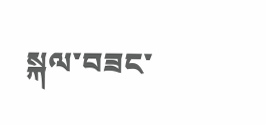སྐལ་བཟང་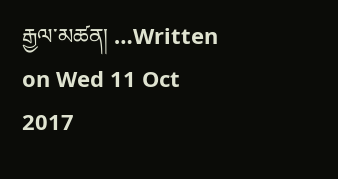རྒྱལ་མཚན། …Written on Wed 11 Oct 2017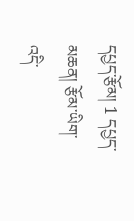དཔྱད་རྩོམ། 1 དཔྱད་མཆན། རྩོམ་ཡིག་འདི་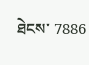ཐེངས་ 7886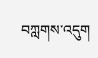བཀླགས་འདུག